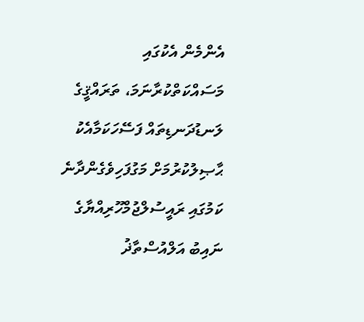އެންމެން އެކުގައި މަސައްކަތްކުރާނަމަ، ތަރައްޤީގެ ލަނޑުދަނޑިތައް ފަސޭހަކަމާއެކު ޙާޞިލުކުރުމަށް މަގުފަހިވެގެންދާނެ ކަމުގައި ރައީސުލްޖުމްހޫރިއްޔާގެ ނައިބު އަލްއުސްތާޛު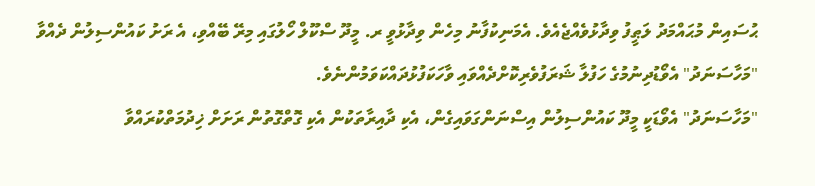ޙުސައިން މުޙައްމަދު ލަޠީފު ވިދާޅުވެއްޖެއެވެ. އެމަނިކުފާނު މިހެން ވިދާޅުވީ ރ. މީދޫ ސްކޫލް ހޯލުގައި މިރޭ ބޭއްވި، އެ ރަށު ކައުންސިލުން ދެއްވާ "މަހާސަނަދު" އެވޯޑުދިނުމުގެ ހަފުލާ ޝަރަފުވެރިކޮށްދެއްވައި ވާހަކަފުޅުދައްކަވަމުންނެވެ.
"މަހާސަނަދު" އެވޯޑަކީ މީދޫ ކައުންސިލުން އިސްނަންގަވައިގެން، އެކި ދާއިރާތަކުން އެކި ގޮތްގޮތުން ރަށަށް ޚިދުމަތްކުރައްވާ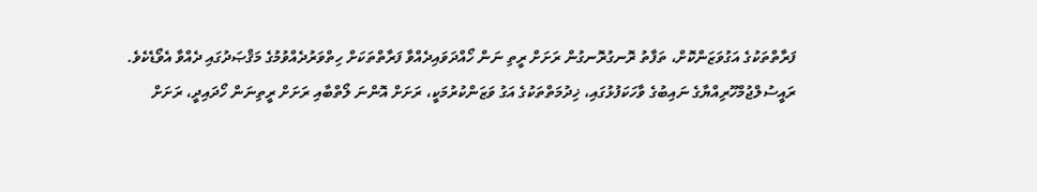ފަރާތްތަކުގެ އަގުވަޒަންކޮށް، ތަފާތު ރޮނގުރޮނގުން ރަށަށް ރީތި ނަން ހޯއްދަވައިދެއްވާ ފަރާތްތަކަށް ހިތްވަރުދެއްވުމުގެ މަޤްޞަދުގައި ދެއްވާ އެވޯޑެކެވެ.
ރައީސުލްޖުމްހޫރިއްޔާގެ ނައިބުގެ ވާހަކަފުޅުގައި، ޚިދުމަތްތަކުގެ އަގު ވަޒަންކުރުމަކީ، ރަށަށް އޮންނަ ލޯތްބާއި ރަށަށް ރީތިނަން ހޯދައިދީ، ރަށަށް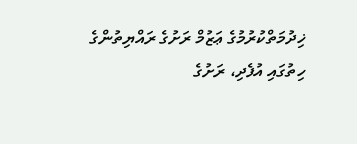ޚިދުމަތްކުރުމުގެ ޢަޒުމް ރަށުގެ ރައްޔިތުންގެ ހިތުގައި އުފެދި، ރަށުގެ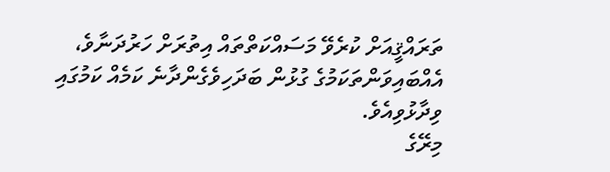ތަރައްޤީއަށް ކުރެވޭ މަސައްކަތްތައް އިތުރަށް ހަރުދަނާވެ، އެއްބައިވަންތަކަމުގެ ގުޅުން ބަދަހިވެގެންދާނެ ކަމެއް ކަމުގައި ވިދާޅުވިއެވެ.
މިރޭގެ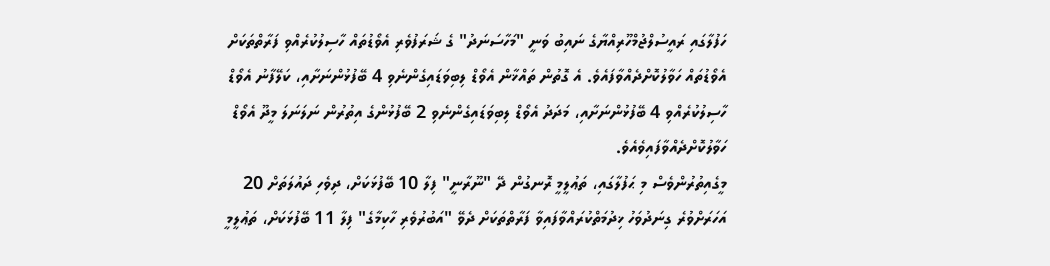ހަފުލާގައި ރައީސުލްޖުމްހޫރިއްޔާގެ ނައިބު ވަނީ "މަހާސަނަދު" ގެ ޝަރަފުވެރި އެވޯޑުތައް ހާސިލުކުރެއްވި ފަރާތްތަކަށް އެވޯޑުތައް ހަވާލުކޮށްދެއްވާފައެވެ. އެ ގޮތުން ތައްޚާން އެވޯޑް ލިބިވަޑައިގެންނެވި 4 ބޭފުޅުންނަށާއި، ކަލޭފާނު އެވޯޑް ހާސިލުކުރެއްވި 4 ބޭފުޅުންނަށާއި، މަދަދު އެވޯޑް ލިބިވަޑައިގެންނެވި 2 ބޭފުޅުންގެ އިތުރުން ނަލަނަލަ މީދޫ އެވޯޑް ހަވާލުކޮށްދެއްވާފައިވެއެވެ.
މީގެއިތުރުންވެސް މި ޙަފުލާގައި، ތަޢުލީމީ ރޮނގުން ދޭ "ނޫރާނީ" ފިލާ 10 ބޭފުޅަކަށް، ދިވެހި ދައުލަތަށް 20 އަހަރަށްވުރެ ގިނަދުވަހު ޚިދުމަތްކުރައްވާފައިވާ ފަރާތްތަކަށް ދެވޭ "އަބުރުވެރި ހާކިމާގެ" ފިލާ 11 ބޭފުޅަކަށް، ތަޢުލީމީ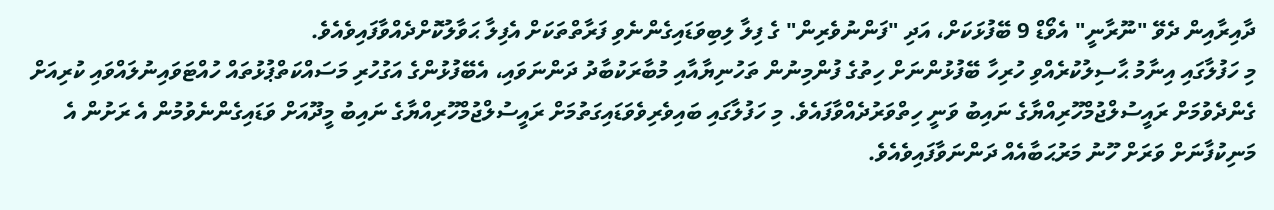ދާއިރާއިން ދެވޭ "ނޫރާނީ" އެވޯޑް 9 ބޭފުޅަކަށް، އަދި "ފަންނުވެރިން" ގެ ފިލާ ލިބިވަޑައިގެންނެވި ފަރާތްތަކަށް އެފިލާ ޙަވާލުކޮށްދެއްވާފައިވެއެވެ.
މި ހަފުލާގައި އިނާމު ޙާސިލުކުރެއްވި ހުރިހާ ބޭފުޅުންނަށް ހިތުގެ ފުންމިނުން ތަހުނިޔާއާއި މުބާރަކުބާދު ދަންނަވައި، އެބޭފުޅުންގެ އަގުހުރި މަސައްކަތްޕުޅުތައް ހުއްޓަވައިނުލައްވައި ކުރިއަށް ގެންދެވުމަށް ރައީސުލްޖުމްހޫރިއްޔާގެ ނައިބު ވަނީ ހިތްވަރުދެއްވާފައެވެ. މި ހަފުލާގައި ބައިވެރިވެވަޑައިގަތުމަށް ރައީސުލްޖުމްހޫރިއްޔާގެ ނައިބު މީދޫއަށް ވަޑައިގެންނެވުމުން އެ ރަށުން އެ މަނިކުފާނަށް ވަރަށް ހޫނު މަރުޙަބާއެއް ދަންނަވާފައިވެއެވެ.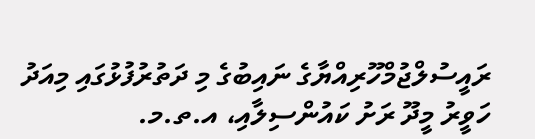ރައީސުލްޖުމްހޫރިއްޔާގެ ނައިބުގެ މި ދަތުރުފުޅުގައި މިއަދު ހަވީރު މީދޫ ރަށު ކައުންސިލާއި، އ.ތ.މ.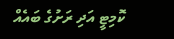ކޮމިޓީ އަދި ރަށުގެ ބައެއް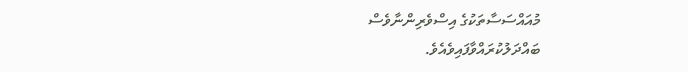މުއައްސަސާތަކުގެ އިސްވެރިންނާވެސް ބައްދަލުކުރައްވާފައިވެއެވެ.